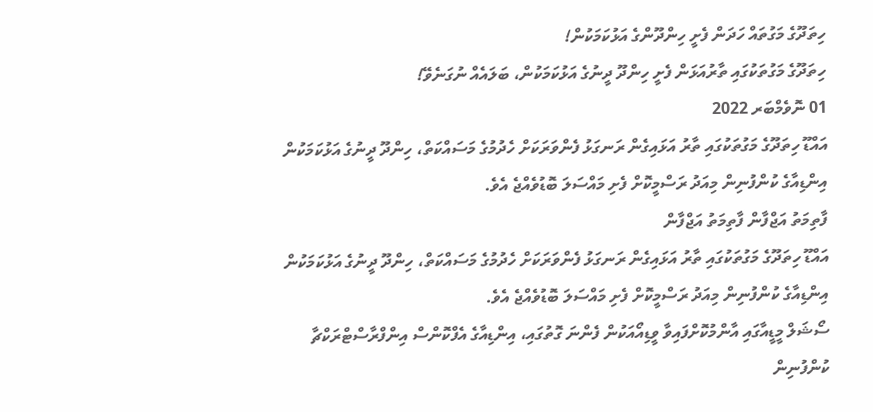ހިތަދޫގެ މަގުތައް ހަދަން ފެށީ ހިންދޫންގެ އަޅުކަމަކުން!
ހިތަދޫގެ މަގުތަކުގައި ތާރުއަޅަން ފެށީ ހިންދޫ ދީނުގެ އަޅުކަމަކުން، ބަލައެއް ނުގަނެވޭ!
01 ނޮވެމްބަރ 2022
އައްޑޫ ހިތަދޫގެ މަގުތަކުގައި ތާރު އަޅައިގެން ރަނގަޅު ފެންވަރަކަށް ހެދުމުގެ މަސައްކަތް، ހިންދޫ ދީނުގެ އަޅުކަމަކުން އިންޑިއާގެ ކުންފުނިން މިއަދު ރަސްމީކޮށް ފެށި މައްސަލަ ބޮޑުވެއްޖެ އެވެ.
ފާތިމަތު އަޖްފާން ފާތިމަތު އަޖްފާން
އައްޑޫ ހިތަދޫގެ މަގުތަކުގައި ތާރު އަޅައިގެން ރަނގަޅު ފެންވަރަކަށް ހެދުމުގެ މަސައްކަތް، ހިންދޫ ދީނުގެ އަޅުކަމަކުން އިންޑިއާގެ ކުންފުނިން މިއަދު ރަސްމީކޮށް ފެށި މައްސަލަ ބޮޑުވެއްޖެ އެވެ.
ސޯޝަލް މީޑީއާގައި އާންމުކޮށްފައިވާ ވީޑިއޯއަކުން ފެންނަ ގޮތުގައި، އިންޑިއާގެ އެފްކޮންސް އިންފްރާސްޓްރަކްޗާ ކުންފުނިން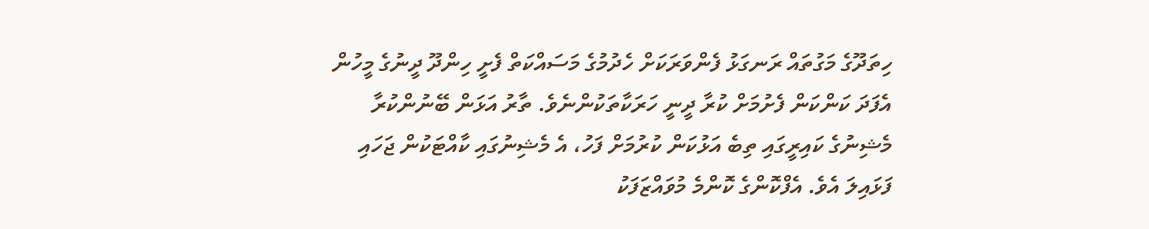ހިތަދޫގެ މަގުތައް ރަނގަޅު ފެންވަރަކަށް ހެދުމުގެ މަސައްކަތް ފެށީ ހިންދޫ ދީނުގެ މީހުން އެފަދަ ކަންކަން ފެށުމަށް ކުރާ ދީނީ ހަރަކާތަކުންނެވެ. ތާރު އަޅަން ބޭނުންކުރާ މެޝިނުގެ ކައިރީގައި ތިބެ އަޅުކަން ކުރުމަށް ފަހު، އެ މެޝިނުގައި ކާއްޓަކުން ޖަހައި ފަޅައިލަ އެވެ. އެފްކޮންގެ ކޮންމެ މުވައްޒަފަކު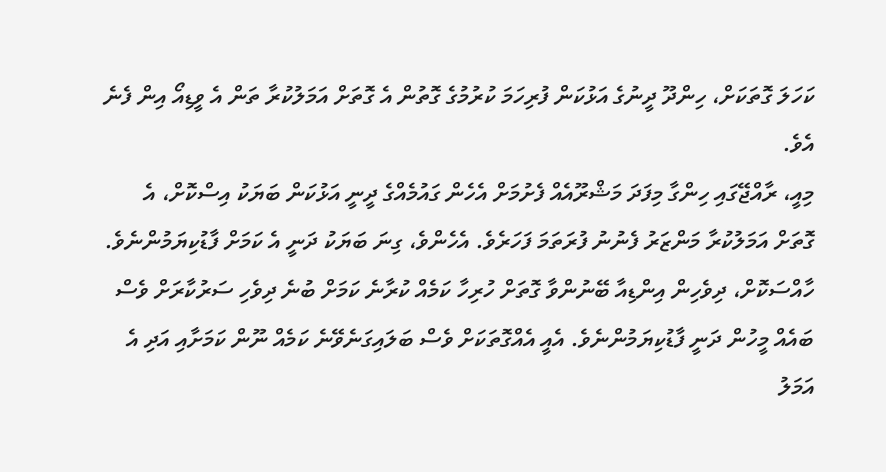ކަހަލަ ގޮތަކަށް، ހިންދޫ ދީނުގެ އަޅުކަން ފުރިހަމަ ކުރުމުގެ ގޮތުން އެ ގޮތަށް އަމަލުކުރާ ތަން އެ ވީޑިއޯ އިން ފެނެ އެވެ.
މިއީ، ރާއްޖޭގައި ހިންގާ މިފަދަ މަޝްރޫއެއް ފެށުމަށް އެހެން ގައުމެއްގެ ދީނީ އަޅުކަން ބަޔަކު އިސްކޮށް، އެ ގޮތަށް އަމަލުކުރާ މަންޒަރު ފެނުނު ފުރަތަމަ ފަހަރެވެ. އެހެންވެ، ގިނަ ބަޔަކު ދަނީ އެ ކަމަށް ފާޑުކިޔަމުންނެވެ. ހާއްސަކޮށް، ދިވެހިން އިންޑިއާ ބޭނުންވާ ގޮތަށް ހުރިހާ ކަމެއް ކުރާނެ ކަމަށް ބުނެ ދިވެހި ސަރުކާރަށް ވެސް ބައެއް މީހުން ދަނީ ފާޑުކިޔަމުންނެވެ. އެއީ އެއްގޮތަކަށް ވެސް ބަލައިގަނެވޭނެ ކަމެއް ނޫން ކަމަށާއި އަދި އެ އަމަލު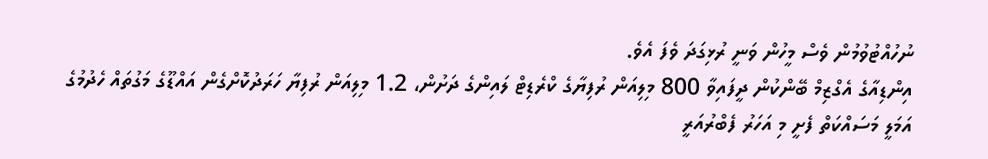ނުހުއްޓުވުމުން ވެސް މީހުން ވަނީ ރުޅިގަދަ ވެފަ އެވެ.
އިންޑިއާގެ އެގްޒިމް ބޭންކުން ދީފައިވާ 800 މިލިއަން ރުފިޔާގެ ކްރެޑިޓް ލައިންގެ ދަށުން، 1.2 މިލިއަން ރުފިޔާ ހަރަދުކޮށްގެން އައްޑޫގެ މަގުތައް ހެދުމުގެ އަމަލީ މަސައްކަތް ފެށީ މި އަހަރު ފެބްރުއަރީ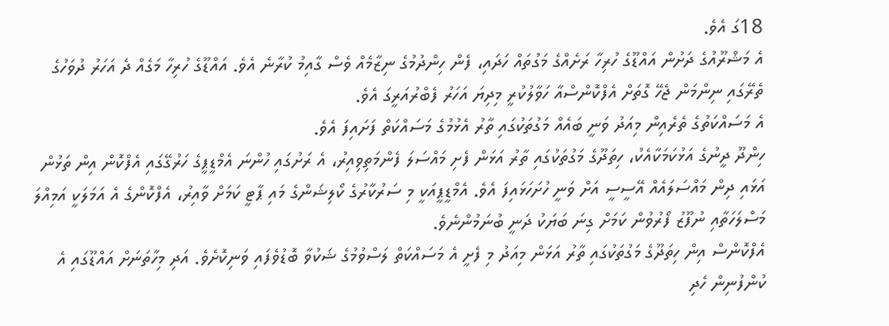18ގަ އެވެ.
އެ މަޝްރޫއުގެ ދަށުން އައްޑޫގެ ހުރިހާ ރަށެއްގެ މަގުތައް ހަދައި، ފެން ހިންދުމުގެ ނިޒާމެއް ވެސް ގާއިމު ކުރާނެ އެވެ. އައްޑޫގެ ހުރިހާ މަގެއް ދެ އަހަރު ދުވަހުގެ ތެރޭގައި ނިންމަން ޖެހޭ ގޮތަށް އެފްކޮންސްއާ ހަވާލުކުރީ މިދިޔަ އަހަރު ފެބްރުއަރީގަ އެވެ.
އެ މަސައްކަތުގެ ތެރެއިން މިއަދު ވަނީ ބައެއް މަގުތަކުގައި ތާރު އެޅުމުގެ މަސައްކަތް ފަށައިފަ އެވެ.
ހިންދޫ ދީނުގެ އަޅުކަމަކާއެކު، ހިތަދޫގެ މަގުތަކުގައި ތާރު އަޅަން ފެށި މައްސަލަ ފެންމަތިވިއިރު، އެ ރަށުގައި ހުންނަ އެމްޑީޕީގެ ހަރުގޭގައި އެފްކޮން އިން ތަޅުން އަޅައި ދިން މައްސަލައެއް އޭސީސީ އަށް ވަނީ ހުށަހަޅައިފަ އެވެ. އެމްޑީޕީއަކީ މި ސަރުކާރުގެ ކޯލިޝަންގެ މައި ޕާޓީ ކަމަށް ވާއިރު، އެފްކޮންގެ އެ އަމަލަކީ އަމިއްލަ މަސްލަހަތާއި ނުފޫޒު ފޯރުވުން ކަމަށް ގިނަ ބަޔަކު ދަނީ ބުނަމުންނެވެ.
އެފްކޮންސް އިން ހިތަދޫގެ މަގުތަކުގައި ތާރު އަޅަން މިއަދު މި ފެށީ އެ މަސައްކަތް ލަސްވުމުގެ ޝަކުވާ ބޮޑުވެފައި ވަނިކޮށެވެ. އަދި މިހާތަނަށް އައްޑޫގައި އެ ކުންފުނިން ހެދި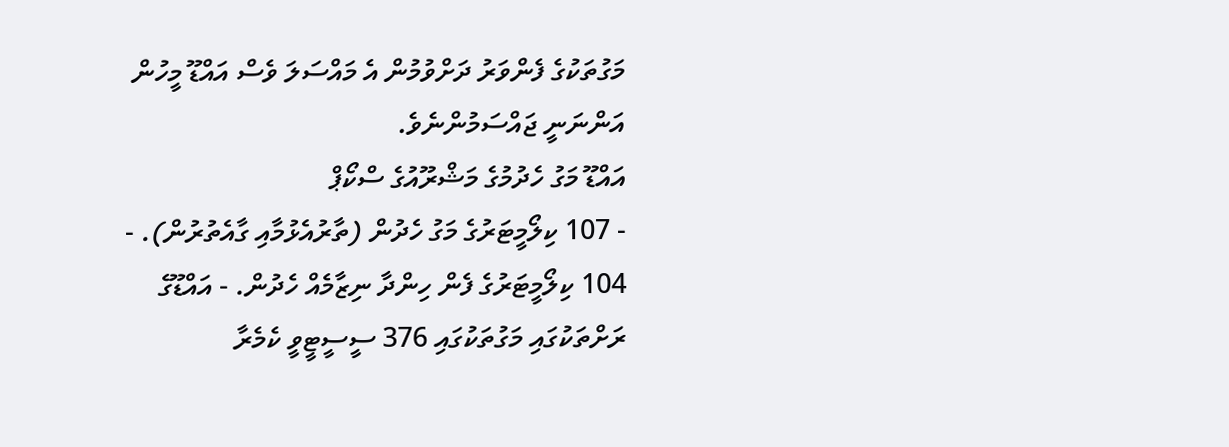މަގުތަކުގެ ފެންވަރު ދަށްވުމުން އެ މައްސަލަ ވެސް އައްޑޫ މީހުން އަންނަނީ ޖައްސަމުންނެވެ.
އައްޑޫ މަގު ހެދުމުގެ މަޝްރޫއުގެ ސްކޯޕް
- 107 ކިލޯމީޓަރުގެ މަގު ހެދުން (ތާރުއެޅުމާއި ގާއެތުރުން). - 104 ކިލޯމީޓަރުގެ ފެން ހިންދާ ނިޒާމެއް ހެދުން. - އައްޑޫގެ ރަށްތަކުގައި މަގުތަކުގައި 376 ސީސީޓީވީ ކެމެރާ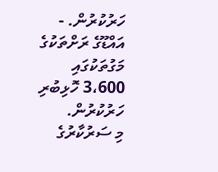ހަރުކުރުން. - އައްޑޫގެ ރަށްތަކުގެ މަގުތަކުގައި 3،600 ހޮޅިބުރި ހަރުކުރުން.
މި ސަރުކާރުގެ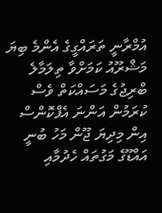އުމްރާނީ ތަރައްގީގެ އެންމެ ބިޔަ މަޝްރޫއު ކަމަށްވާ ތިލަމާލެ ބްރިޖުގެ މަސައްކަތް ވެސް ކުރަމުން އަންނަ އެފްކޮންސް އިން މިދިޔަ ޖޫން މަހު ބުނީ އައްޑޫގެ މަގުތައް ހެދުމާއި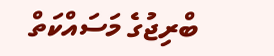ބްރިޖުގެ މަސައްކަތް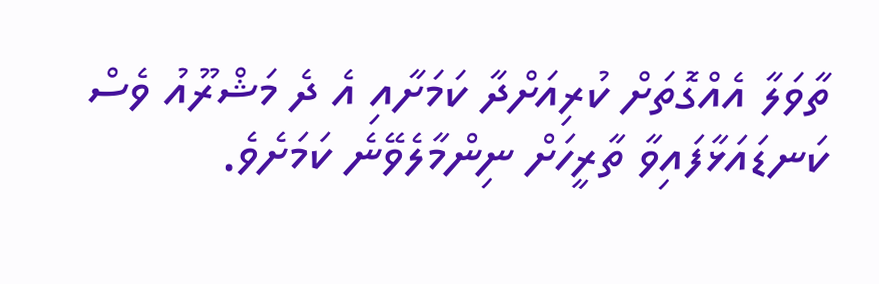ތާވަލާ އެއްގޮތަށް ކުރިއަށްދާ ކަމަށާއި އެ ދެ މަޝްރޫއު ވެސް ކަނޑައަޅާފައިވާ ތާރީހަށް ނިންމާލެވޭނެ ކަމަށެވެ.